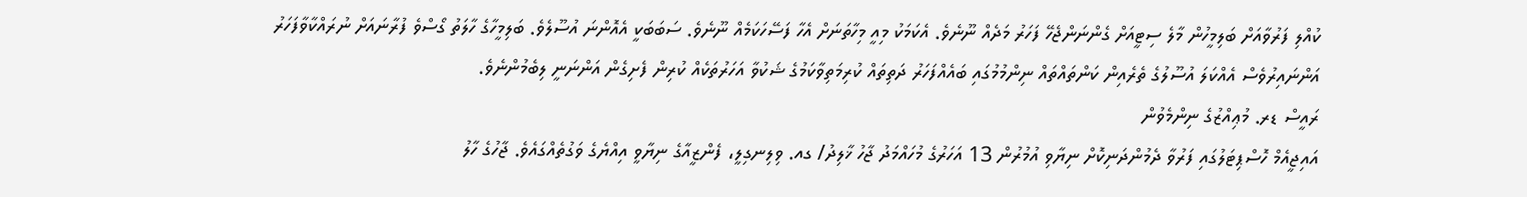ކުއްލި ފަރުވާއަށް ބަލިމީހުން މާލެ ސިޓީއަށް ގެންނަންޖެހޭ ފަހަރު މަދެއް ނޫނެވެ. އެކަމަކު މިއީ މިހާތަނަށް އެހާ ފަސޭހަކަމެއް ނޫނެވެ. ސަބަބަކީ އެއޮންނަ އުސޫލެވެ. ބަލިމީހާގެ ހާލަތު ގޯސްވެ ފުރާނައަށް ނުރައްކާވާފަހަރު އަންނައިރުވެސް އެއްކަލަ އުސޫލުގެ ތެރެއިން ކަންތައްތައް ނިންމުމުގައި ބައެއްފަހަރު ދަތިތައް ކުރިމަތިވާކަމުގެ ޝަކުވާ އަހަރުތަކެއް ކުރިން ފެށިގެން އަންނަނީ ލިބެމުންނެވެ.
ރައީސް ޑރ. މުޢިއްޒުގެ ނިންމެވުން
އައިޖީއެމް ހޮސްޕިޓަލުގައި ފަރުވާ ދެމުންދަނިކޮށް ނިޔާވި އުމުރުން 13 އަހަރުގެ މުހައްމަދު ޖާހު ޚާލިދު/ ގއ. ވިލިނގިލީ، ފެންޒީއާގެ ނިޔާވީ އިއްޔެގެ ވަގުތެއްގައެވެ. ޖާހުގެ ހާލު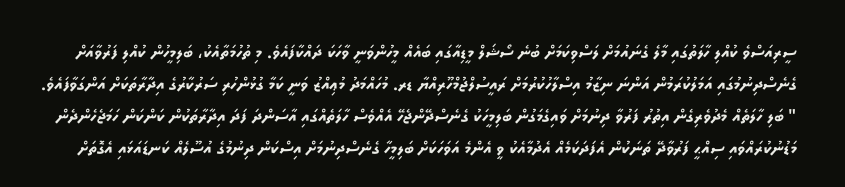ސީރިއަސްވެ ކުއްލި ހާލަތުގައި މާލެ ގެނައުމަށް ލަސްވިކަމަށް ބުނެ ސޯޝަލް މީޑިއާގައި ބައެއް މީހުންވަނީ ވާހަކަ ދައްކާފައެވެ. މި ތުހުމަތާއެކު، ބަލިމީހުން ކުއްލި ފަރުވާއަށް ގެނެސްދިނުމުގައި އަމަލުކުރަމުން އަންނަ ނިޒާމު އިސްލާހުކުރުމަށް ރައީސުލްޖުމްހޫރިއްޔާ ޑރ. މުހައްމަދު މުޢިއްޒު ވަނީ ކަމާ ގުޅުންހުރި ސަރުކާރުގެ އިދާރާތަކަށް އަންގަވާފައެވެ.
" ބަލި ހާލަތެއް މެދުވެރިގެން އިތުރު ފަރުވާ ދިނުމަށް ވައިގެމަގުން ބަލިމީހަކު ގެނެސްދޭންޖެހޭ އެއްވެސް ހާލަތެއްގައި އާސަންދަ ފަދަ އިދާރާތަކުން ކަންކަން ހަމަޖެހެންދެން މަޑުނުކުރައްވައި ސިއްޙީ ފަރުވާދޭ ތަނަކުން އެފަދަކަމެއް އެދުމާއެކު ވީ އެންމެ އަވަހަކަށް ބަލިމީހާ ގެނެސްދިނުމަށް އިސްކަން ދިނުމުގެ އުސޫލެއް ކަނޑައަޅައި އެގޮތަށް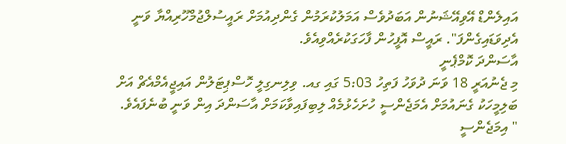އައިލެންޑް އޭވިއޭޝަނުން އަބަދުވެސް އަމަލުކުރަމުން ގެންދިއުމަށް ރައީސުލްޖުމްހޫރިއްޔާ ވަނީ އެދިވަޑައިގެންފަ". ރައީސް އޮފީހުން ފާހަގަކުރެއްވިއެވެ.
އާސަންދަ ކޮމްޕެނީ
މި ޖެނުއަރީ 18 ވަނަ ދުވަހު ފަތިހު 5:03 ގައި ގއ. ވިލިނގިލީ ހޮސްޕިޓަލުން އައިޖީއެމްއެޗް އަށް ބަލިމީހަކު ގެނައުމަށް އެމަޖެންސީ ހުށަހެޅުމެއް ލިބިފައިވާކަމަށް އާސަންދަ އިން ވަނީ ބުނެފައެވެ.
" އިމަޖެންސީ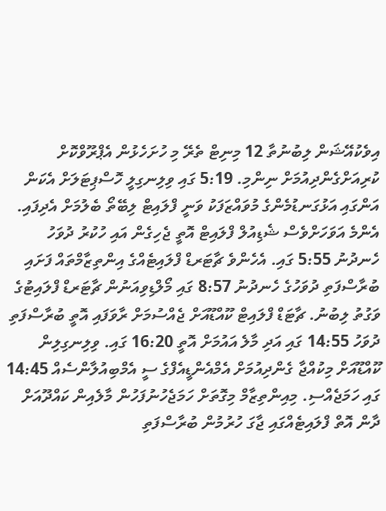އިވެކުއޭޝަން ލިބުނުތާ 12 މިނިޓް ތެރޭ މި ހުށަހެޅުން އެޕްރޫވްކޮށް ކުރިއަށްގެންދިއުމަށް ނިންމި. 5:19 ގައި ވިލިނގިލީ ހޮސްޕިޓަލަށް އެކަން އަންގައި އަޅުގަނޑުމެންގެ މުވައްޒަފަކު ވަނީ ފްލައިޓް ލިބޭތޯ ބެލުމަށް އެދިފައި. އެންމެ އަވަހަށްވެސް ޝެޑިއުލް ފްލައިޓް އޮތީ ޖެހިގެން އައި ހުކުރު ދުވަހު ހެނދުނު 5:55 ގައި. އެހެންވެ ޗާޓަރޑް ފްލައިޓެއްގެ އިންތިޒާމްތައް ފަށައި ބުރާސްފަތި ދުވަހުގެ ހެނދުނު 8:57 ގައި މޯލްޑިވިއަނުން ޗާޓަރޑް ފްލައިޓުގެ ވަގުތު ލިބުނު. ޗާޓަޑް ފްލައިޓް ކޫއްޑޫއަށް ޖެއްސުމަށް ރާވަފައި އޮތީ ބުރާސްފަތި ދުވަހު 14:55 ގައި އަދި މާލެ އައުމަށް އޮތީ 16:20 ގައި. ވިލިނގިލިން ކޫއްޑޫއަށް މިކުއްޖާ ގެންދިއުމަށް އެމްއެންޑީއެފްގެ ސީ އެމްބިއުލާންސެއް 14:45 ގައި ހަމަޖެއްސި. މިއިންތިޒާމް މިގޮތަށް ހަމަޖެހުނުފަހުން މާލެއިން ކައްދޫއަށް ދާން އޮތް ފްލައިޓެއްގައި ޖާގަ ހުރުމުން ބުރާސްފަތި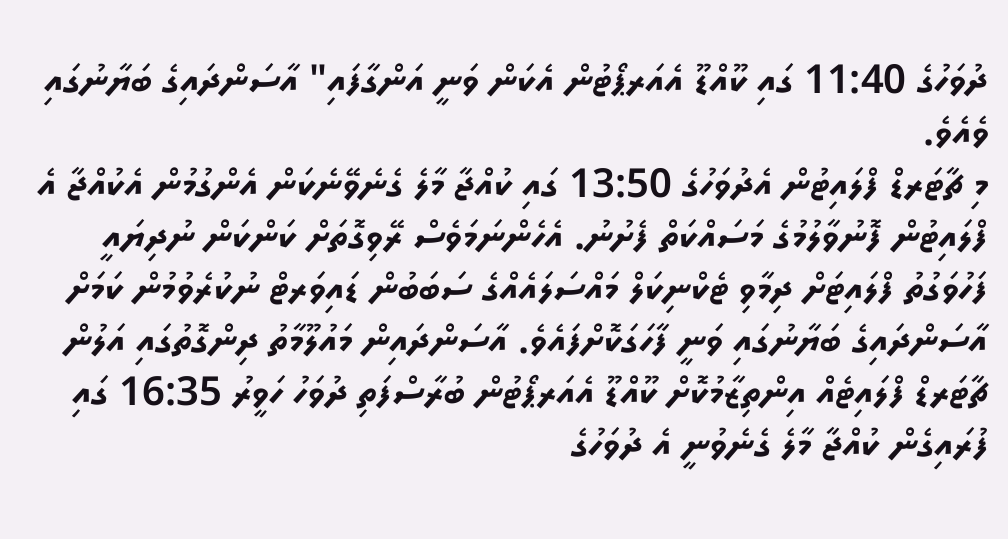ދުވަހުގެ 11:40 ގައި ކޫއްޑޫ އެއަރޕޯޓުން އެކަން ވަނީ އަންގާފައި" އާސަންދައިގެ ބަޔާނުގައި ވެއެވެ.
މި ޗާޓަރޑް ފްލައިޓުން އެދުވަހުގެ 13:50 ގައި ކުއްޖާ މާލެ ގެނެވޭނެކަން އެންގުމުން އެކުއްޖާ އެ ފްލައިޓުން ފޮނުވާލުމުގެ މަސައްކަތް ފެށުނު. އެހެންނަމަވެސް ރޭވިގޮތަށް ކަންކަން ނުދިޔައީ ފަހުވަގުތު ފްލައިޓަށް ދިމާވި ޓެކްނިކަލް މައްސަލައެއްގެ ސަބަބުން ޑައިވަރޓް ނުކުރެވުމުން ކަމަށް އާސަންދައިގެ ބަޔާނުގައި ވަނީ ފާހަގަކޮށްފައެވެ. އާސަންދައިން މައުލޫމާތު ދިންގޮތުގައި އަލުން ޗާޓަރޑް ފްލައިޓެއް އިންތިޒާމުކޮށް ކޫއްޑޫ އެއަރޕޯޓުން ބުރާސްފަތި ދުވަހު ހަވީރު 16:35 ގައި ފުރައިގެން ކުއްޖާ މާލެ ގެނެވުނީ އެ ދުވަހުގެ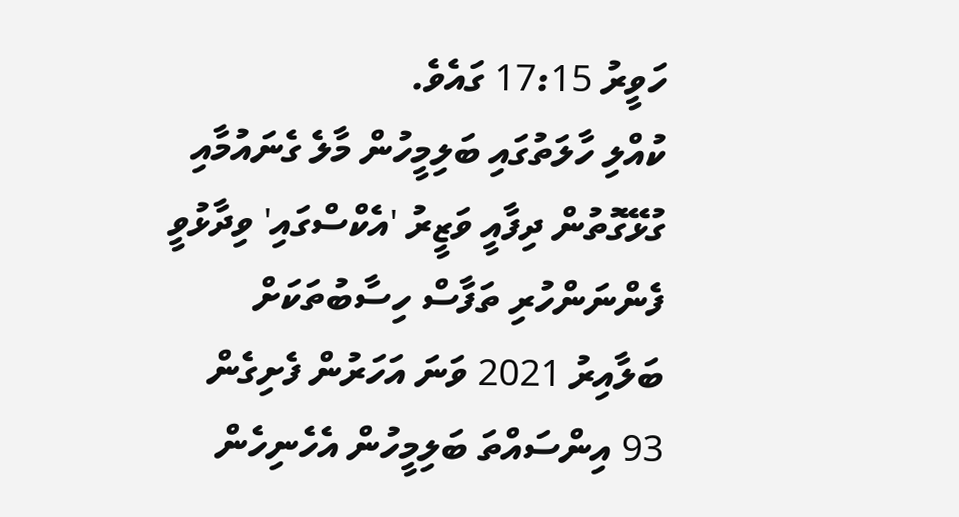ހަވީރު 17:15 ގައެވެ.
ކުއްލި ހާލަތުގައި ބަލިމީހުން މާލެ ގެނައުމާއި ގުޅޭގޮތުން ދިފާއީ ވަޒީރު 'އެކްސްގައި' ވިދާޅުވީ ފެންނަންހުރި ތަފާސް ހިސާބުތަކަށް ބަލާއިރު 2021 ވަނަ އަހަރުން ފެށިގެން 93 އިންސައްތަ ބަލިމީހުން އެހެނިހެން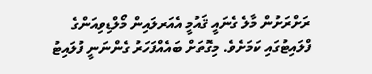ރަށްރަށުން މާލެ ގެނައީ ޤައުމީ އެއަރލައިން މޯލްޑިވިއަންގެ ފްލައިޓުގައި ކަމަށެވެ. މިގޮތަށް ބައެއްފަހަރު ގެންނަނީ ފުލައިޓު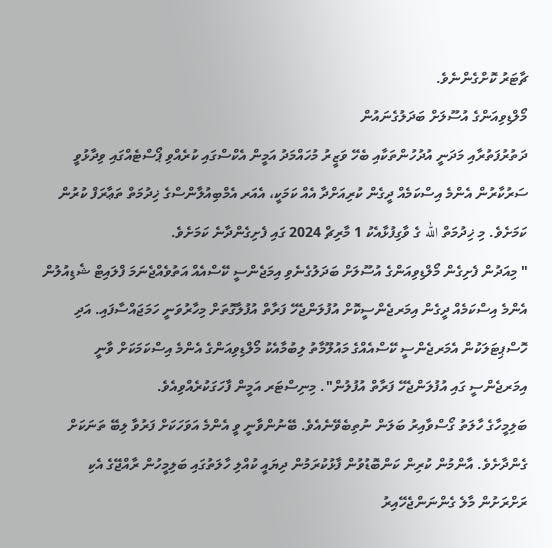ޗާޓަރު ކޮށްގެންނެވެ.
މޯލްޑިވިއަންގެ އުސޫލަށް ބަދަލުގެނައުން
ދަތުރުފަތުރާއި މަދަނީ އުދުހުންތަކާއި ބެހޭ ވަޒީރު މުހައްމަދު އަމީން އެކްސްގައި ކުރެއްވި ޕޯސްޓެއްގައި ވިދާޅުވީ ސަރުކާރުން އެންމެ އިސްކަމެއް ދީގެން ކުރިއަށްދާ އެއް ކަމަކީ، އެއަރ އެމްބިއުލާންސްގެ ޚިދުމަތް ތަޢާރަފް ކުރުން ކަމަށެވެ. މި ޚިދުމަތް الله ގެ ވާގިފުޅާއެކު 1 މާރިޗް 2024 ގައި ފެށިގެންދާނެ ކަމަށެވެ.
" މިއަދުން ފެށިގެން މޯލްޑިވިއަންގެ އުސޫލަށް ބަދަލުގެނެވި އިމަޖެންސީ ކޭސްއެއް އަތުވެއްޖެނަމަ ފްލައިޓް ޝެޑިއުލުން އެންމެ އިސްކަމެއް ދީގެން އިމަރޖެންސީކޮށް އުފުލަންޖެހޭ ފަރާތް އުފުލާގޮތަށް މިހާރުވަނީ ހަމަޖައްސާފައި. އަދި ހޮސްޕިޓަލަކުން އެމަރޖެންސީ ކޭސްއެއްގެ މައުލޫމާތު ލިބުމާއެކު މޯލްޑިވިއަންގެ އެންމެ އިސްކަމަކަށް ވާނީ އިމަރޖެންސީ ގައި އުފުލަންޖެހޭ ފަރާތް އުފުލުން". މިނިސްޓަރ އަމީން ފާހަގަކުރެއްވިއެވެ.
ބަލިމީހާގެ ހާލަތު ގޯސްވާއިރު ބަލަން ނުތިބެވޭނެއެވެ. ބޭނުންވާނީ ވީ އެންމެ އަވަހަކަށް ފަރުވާ ލިބޭ ތަނަކަށް ގެންދާށެވެ. އާންމުން ކުރިން ކަންބޮޑުވުން ފާޅުކުރަމުން ދިޔައީ ކުއްލި ހާލަތުގައި ބަލިމީހުން ރާއްޖޭގެ އެކި ރަށްރަށުން މާލެ ގެންނަންޖެހޭއިރު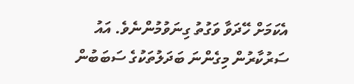އެކަމަށް ހޭދަވާ ވަގުތު ގިނަވުމުންނެވެ. އައު ސަރުކާރުން މިގެންނަ ބަދަލުތަކުގެ ސަބަބުން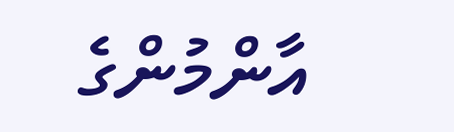އާންމުންގެ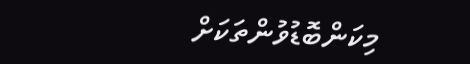މިކަންބޮޑުވުންތަކަށް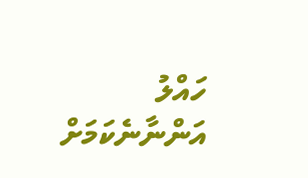ހައްލު އަންނާނެކަމަށް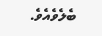ބެލެވެއެވެ.